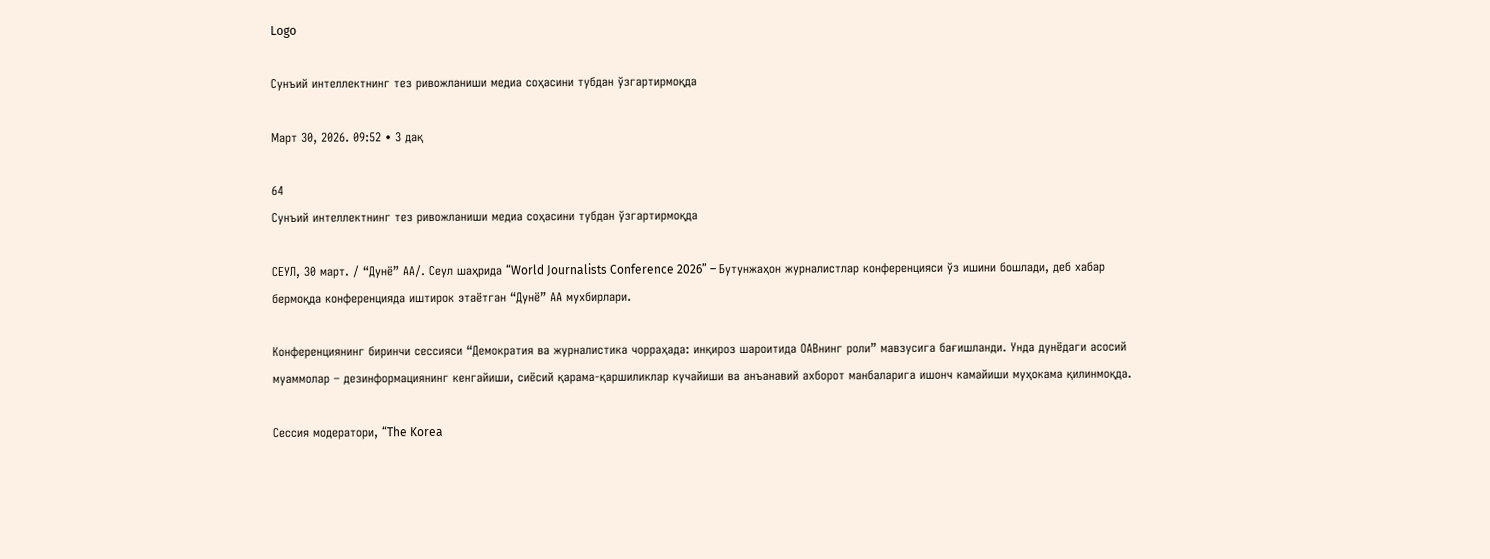Logo

Сунъий интеллектнинг тез ривожланиши медиа соҳасини тубдан ўзгартирмоқда

Март 30, 2026. 09:52 • 3 дақ

64
Сунъий интеллектнинг тез ривожланиши медиа соҳасини тубдан ўзгартирмоқда

СЕУЛ, 30 март. / “Дунё” АА/. Сеул шаҳрида “World Journalists Conference 2026” – Бутунжаҳон журналистлар конференцияси ўз ишини бошлади, деб хабар бермоқда конференцияда иштирок этаётган “Дунё” АА мухбирлари.

Конференциянинг биринчи сессияси “Демократия ва журналистика чорраҳада: инқироз шароитида ОАВнинг роли” мавзусига бағишланди. Унда дунёдаги асосий муаммолар – дезинформациянинг кенгайиши, сиёсий қарама-қаршиликлар кучайиши ва анъанавий ахборот манбаларига ишонч камайиши муҳокама қилинмоқда.

Сессия модератори, “The Korea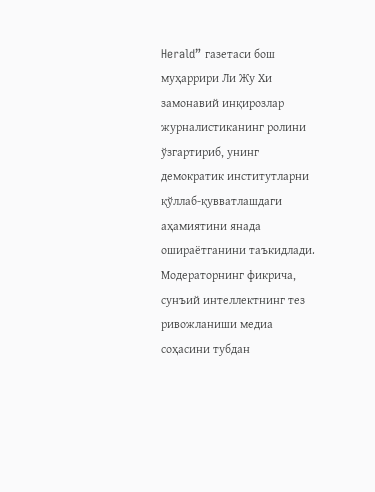Herald” газетаси бош муҳаррири Ли Жу Хи замонавий инқирозлар журналистиканинг ролини ўзгартириб, унинг демократик институтларни қўллаб-қувватлашдаги аҳамиятини янада ошираётганини таъкидлади. Модераторнинг фикрича, сунъий интеллектнинг тез ривожланиши медиа соҳасини тубдан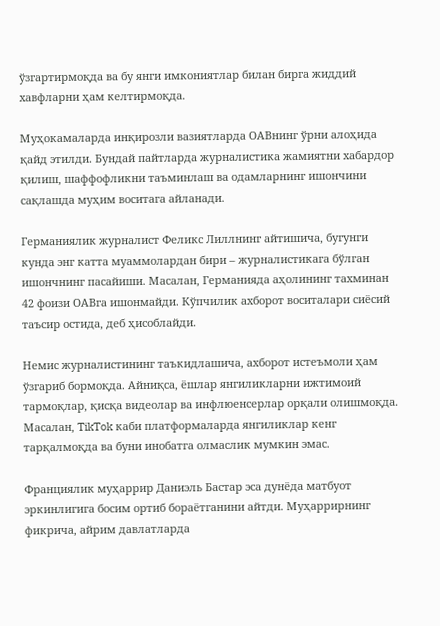ўзгартирмоқда ва бу янги имкониятлар билан бирга жиддий хавфларни ҳам келтирмоқда.

Муҳокамаларда инқирозли вазиятларда ОАВнинг ўрни алоҳида қайд этилди. Бундай пайтларда журналистика жамиятни хабардор қилиш, шаффофликни таъминлаш ва одамларнинг ишончини сақлашда муҳим воситага айланади.

Германиялик журналист Феликс Лиллнинг айтишича, бугунги кунда энг катта муаммолардан бири – журналистикага бўлган ишончнинг пасайиши. Масалан, Германияда аҳолининг тахминан 42 фоизи ОАВга ишонмайди. Кўпчилик ахборот воситалари сиёсий таъсир остида, деб ҳисоблайди.

Немис журналистининг таъкидлашича, ахборот истеъмоли ҳам ўзгариб бормоқда. Айниқса, ёшлар янгиликларни ижтимоий тармоқлар, қисқа видеолар ва инфлюенсерлар орқали олишмоқда. Масалан, TikTok каби платформаларда янгиликлар кенг тарқалмоқда ва буни инобатга олмаслик мумкин эмас.

Франциялик муҳаррир Даниэль Бастар эса дунёда матбуот эркинлигига босим ортиб бораётганини айтди. Муҳаррирнинг фикрича, айрим давлатларда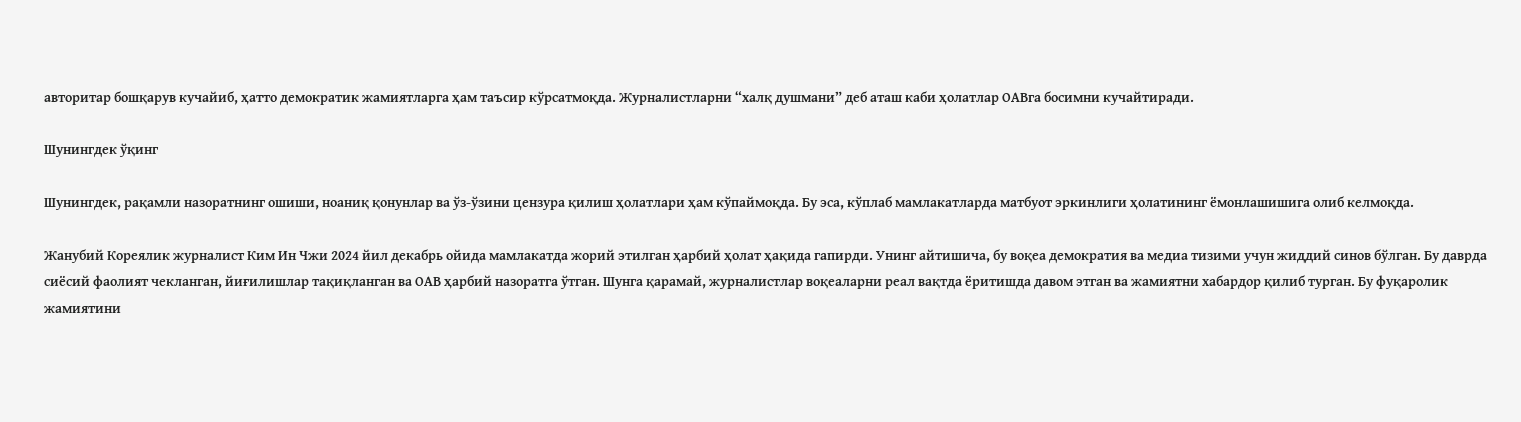авторитар бошқарув кучайиб, ҳатто демократик жамиятларга ҳам таъсир кўрсатмоқда. Журналистларни “халқ душмани” деб аташ каби ҳолатлар ОАВга босимни кучайтиради.

Шунингдек ўқинг

Шунингдек, рақамли назоратнинг ошиши, ноаниқ қонунлар ва ўз-ўзини цензура қилиш ҳолатлари ҳам кўпаймоқда. Бу эса, кўплаб мамлакатларда матбуот эркинлиги ҳолатининг ёмонлашишига олиб келмоқда.

Жанубий Кореялик журналист Ким Ин Чжи 2024 йил декабрь ойида мамлакатда жорий этилган ҳарбий ҳолат ҳақида гапирди. Унинг айтишича, бу воқеа демократия ва медиа тизими учун жиддий синов бўлган. Бу даврда сиёсий фаолият чекланган, йиғилишлар тақиқланган ва ОАВ ҳарбий назоратга ўтган. Шунга қарамай, журналистлар воқеаларни реал вақтда ёритишда давом этган ва жамиятни хабардор қилиб турган. Бу фуқаролик жамиятини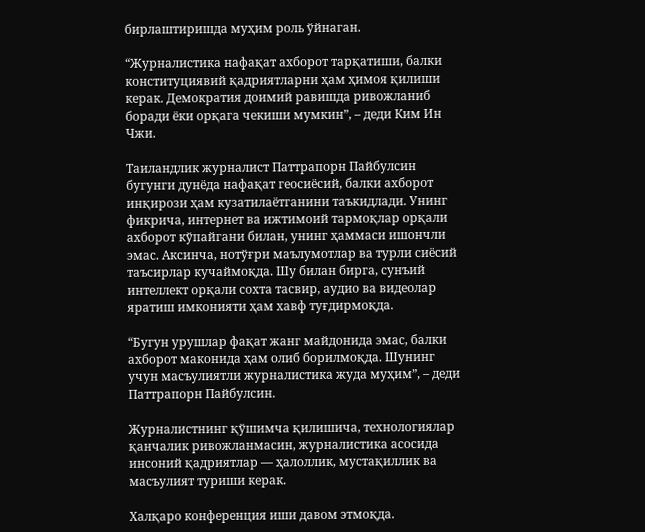бирлаштиришда муҳим роль ўйнаган.

“Журналистика нафақат ахборот тарқатиши, балки конституциявий қадриятларни ҳам ҳимоя қилиши керак. Демократия доимий равишда ривожланиб боради ёки орқага чекиши мумкин”, – деди Ким Ин Чжи.

Таиландлик журналист Паттрапорн Пайбулсин бугунги дунёда нафақат геосиёсий, балки ахборот инқирози ҳам кузатилаётганини таъкидлади. Унинг фикрича, интернет ва ижтимоий тармоқлар орқали ахборот кўпайгани билан, унинг ҳаммаси ишончли эмас. Аксинча, нотўғри маълумотлар ва турли сиёсий таъсирлар кучаймоқда. Шу билан бирга, сунъий интеллект орқали сохта тасвир, аудио ва видеолар яратиш имконияти ҳам хавф туғдирмоқда.

“Бугун урушлар фақат жанг майдонида эмас, балки ахборот маконида ҳам олиб борилмоқда. Шунинг учун масъулиятли журналистика жуда муҳим”, – деди Паттрапорн Пайбулсин.

Журналистнинг қўшимча қилишича, технологиялар қанчалик ривожланмасин, журналистика асосида инсоний қадриятлар — ҳалоллик, мустақиллик ва масъулият туриши керак.

Халқаро конференция иши давом этмоқда.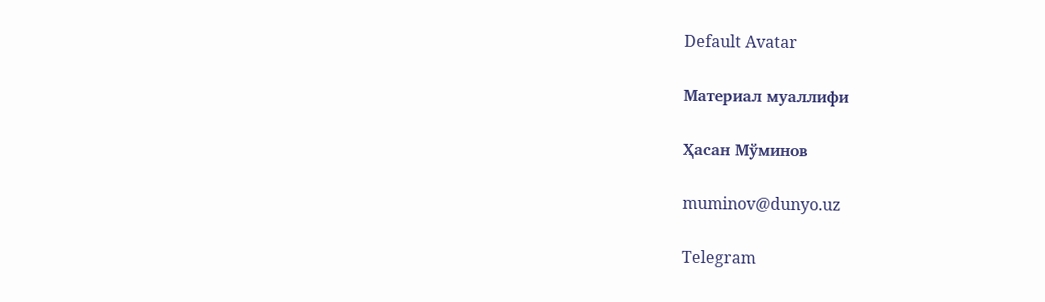Default Avatar

Материал муаллифи

Ҳасан Мўминов

muminov@dunyo.uz

Telegram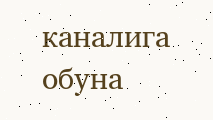каналига обуна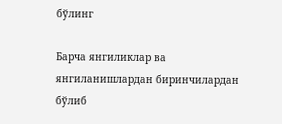бўлинг

Барча янгиликлар ва янгиланишлардан биринчилардан бўлиб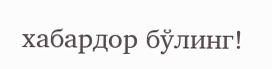хабардор бўлинг!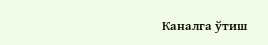Каналга ўтиш